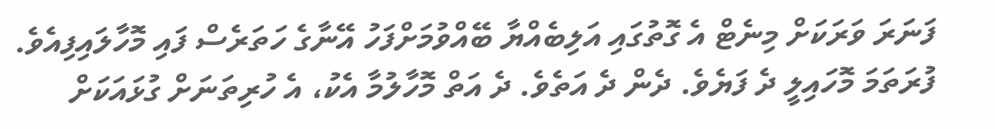ފަނަރަ ވަރަކަށް މިނެޓް އެ ގޮތުގައި އަލިބެއްޔާ ބޭއްވުމަށްފަހު އޭނާގެ ހަތަރެސް ފައި މޮހާލައިފިއެވެ. ފުރަތަމަ މޮހައިލީ ދެ ފަޔެވެ. ދެން ދެ އަތެވެ. ދެ އަތް މޮހާލުމާ އެކު، އެ ހުރިތަނަށް ގުޅައަކަށް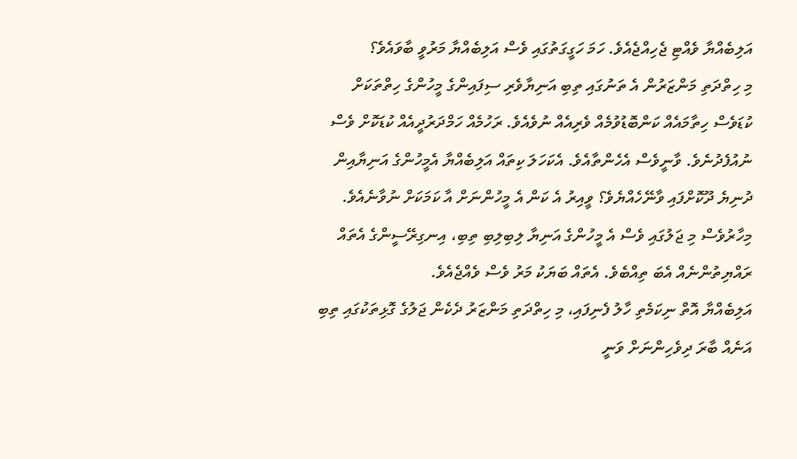އަލިބެއްޔާ ވެއްޓި ޖެހިއްޖެއެވެ. ހަމަ ހަގީގަތުގައި ވެސް އަލިބެއްޔާ މަރުވީ ބާވައެވެ؟
މި ހިތްދަތި މަންޒަރުން އެ ތަނުގައި ތިބި އަނިޔާވެރި ސިފައިންގެ މީހުންގެ ހިތްތަކަށް ކުޑަވެސް ހިތާމައެއް ކަންބޮޑުވުމެއް ވެރިއެއް ނުވެއެވެ. ރަހުމެއް ހަމްދަރުދީއެއް ކުޑަކޮށް ވެސް ނުއުފެދުނެވެ. ވާނީވެސް އެހެންތާއެވެ. އެކަހަލަ ކިތައް އަލިބެއްޔާ އެމީހުންގެ އަނިޔާއިން ދުނިޔެ ދޫކޮށްފައި ވާނޭހެއްޔެވެ؟ ވީއިރު އެ ކަން އެ މީހުންނަށް އާ ކަމަކަށް ނުވާނެއެވެ. މިހާރުވެސް މި ޖަލުގައި ވެސް އެ މީހުންގެ އަނިޔާ ލިބިލިބި ތިބި، އިނގިރޭސީންގެ އެތައް ރައްޔިތުންނެއް އެބަ ތިއްބެވެ. އެތައް ބަޔަކު މަރު ވެސް ވެއްޖެއެވެ.
އަލިބެއްޔާ އޮތް ނިކަމެތި ހާލު ފެނިފައި، މި ހިތްދަތި މަންޒަރު ދެކެން ޖަލުގެ ގޮޅިތަކުގައި ތިބި އަނެއް ބާރަ ދިވެހިންނަށް ވަނީ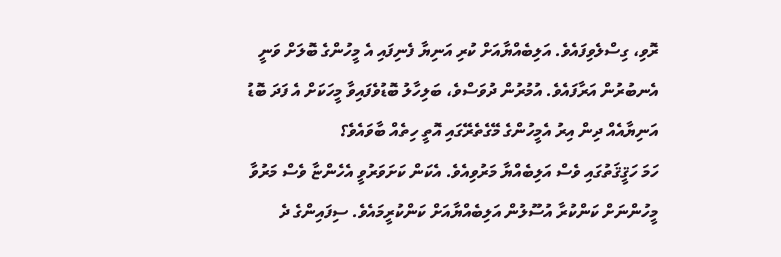ރޮވި، ގިސްލެވިފައެވެ. އަލިބެއްޔާއަށް ކުރި އަނިޔާ ފެނިފައި އެ މީހުންގެ ބޮލަށް ވަނީ އެނބުރުން އަރާފައެވެ. އުމުރުން ދުވަސްވެ، ބަލިހާލު ބޮޑުވެފައިވާ މީހަކަށް އެ ފަދަ ބޮޑު އަނިޔާއެއް ދިން އިރު އެމީހުންގެ މޭގެތެރޭގައި އޮތީ ހިތެއް ބާވައެވެ؟
ހަމަ ހަޤީޤަތުގައި ވެސް އަލިބެއްޔާ މަރުވިއެވެ. އެކަން ކަށަވަރުވީ އެހެންޏާ ވެސް މަރުވާ މީހުންނަށް ކަންކުރާ އުސޫލުން އަލިބެއްޔާއަށް ކަންކުރީމައެވެ. ސިފައިންގެ ދެ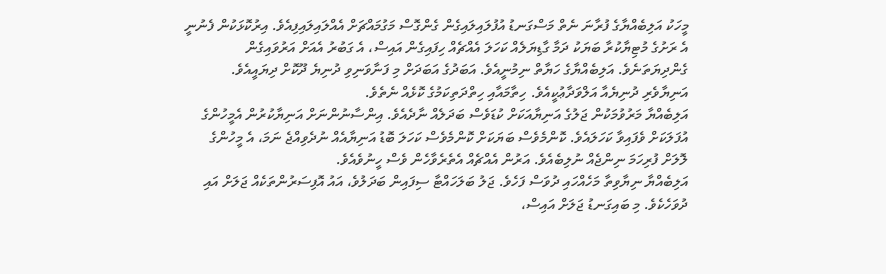މީހަކު އަލިބެއްޔާގެ ފުރާނަ ނެތް މަސްގަނޑު އުފުލައިލައިގެން ގެންގޮސް މަގުމައްޗަށް އެއްލައިލައިފިއެވެ. އިރުކޮޅަކުން ފެނުނީ އެ ރަށުގެ މުޓިޔާކުރާ ބަޔަކު ދަމާ ގާޑިޔަލެއް ކަހަލަ އެއްޗެއް ހިފައިގެން އައިސް، އެ ގަބުރު އެއަށް އަރުވައިގެން ގެންދިޔަތަނެވެ. އަލިބެއްޔާގެ ހަޔާތް ނިމުނީއެވެ. އަބަދުގެ އަބަދަށް މި ފަނާވަނިވި ދުނިޔެ ދޫކޮށް ދިޔައީއެވެ. އަނިޔާވެރި ދުނިޔެއާ އަލްވަދާޢުކީއެވެ. ހިތާމައާއި ހިތްދަތިކަމުގެ ކޮޅެއް ނެތެވެ.
އަލިބެއްޔާ މަރުވުމަކުން ޖަލުގެ އަނިޔާއަކަށް ކުޑަވެސް ބަދަލެއް ނާދެއެވެ. އިންސާނުންނަށް އަނިޔާކުރުން އެމީހުންގެ އުފަލަކަށް ވެފައިވާ ކަހަލައެވެ. ކޮންމެވެސް ބަޔަކަށް ކޮންމެވެސް ކަހަލަ ބޮޑު އަނިޔާއެއް ނުދެވިއްޖެ ނަމަ، އެ މީހުންގެ ލޮލަށް ފުރިހަމަ ނިންޖެއް ނުލިބެއެވެ. އަރުން އެއްޗެއް އެތެރެވާހެން ވެސް ހީނުވެއެވެ.
އަލިބެއްޔާ ނިޔާވިތާ މަހެއްހައި ދުވަސް ފަހެވެ. ޖަލު ބަލަހައްޓާ ސިފައިން ބަދަލުވެ، އައު އޮފިސަރުންތަކެއް ޖަލަށް އައި ދުވަހެކެވެ. މި ބައިގަނޑު ޖަލަށް އައިސް،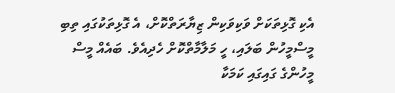އެކި ގޮޅިތަކަށް ވަކިވަކިން ޒިޔާރަތްކޮށް، އެ ގޮޅިތަކުގައި ތިބި މީސްމީހުން ބަލައި، ހީ މަލާމާތްކޮށް ހެދިއެވެ. ބައެއް މީސް މީހުންގެ ގައިގައި ކަމަކާ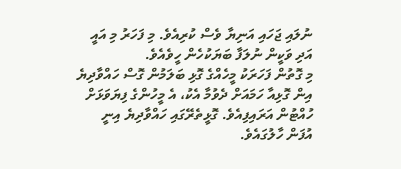ނުލައި ޖަހައި އަނިޔާ ވެސް ކުރިއެވެ. މި ފަހަރު މި އައީ އަދި ވަކީން ނުލަފާ ބަޔަކުހެން ހީވެއެވެ.
މި ގޮތުން ފަހަރަކު މީހެއްގެ ގޮޅި ބަލަމުން ގޮސް ހައްވާދިޔެ އިން ގޮޅިއާ ހަމައަށް ދެވުމާ އެކު، އެ މީހުންގެ ފިޔަވަޅަށް ހުއްޓުން އަރައިފިއެވެ. ގޮޅީތެރޭގައި ހައްވާދިޔެ އިނީ އުފަން ހާލުގައެވެ.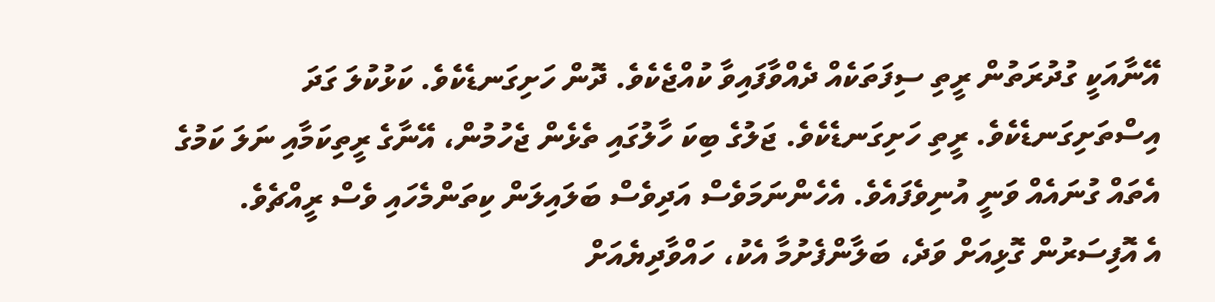އޭނާއަކީ ގުދުރަތުން ރީތި ސިފަތަކެއް ދެއްވާފައިވާ ކުއްޖެކެވެ. ދޮން ހަށިގަނޑެކެވެ. ކަޅުކުލަ ގަދަ އިސްތަށިގަނޑެކެވެ. ރީތި ހަށިގަނޑެކެވެ. ޖަލުގެ ބިކަ ހާލުގައި ތެޅެން ޖެހުމުން، އޭނާގެ ރީތިކަމާއި ނަލަ ކަމުގެ އެތައް ގުނައެއް ވަނީ އުނިވެފައެވެ. އެހެންނަމަވެސް އަދިވެސް ބަލައިލަން ކިތަންމެހައި ވެސް ރީއްޗެވެ.
އެ އޮފިސަރުން ގޮޅިއަށް ވަދެ، ބަލާންފެށުމާ އެކު، ހައްވާދިޔެއަށް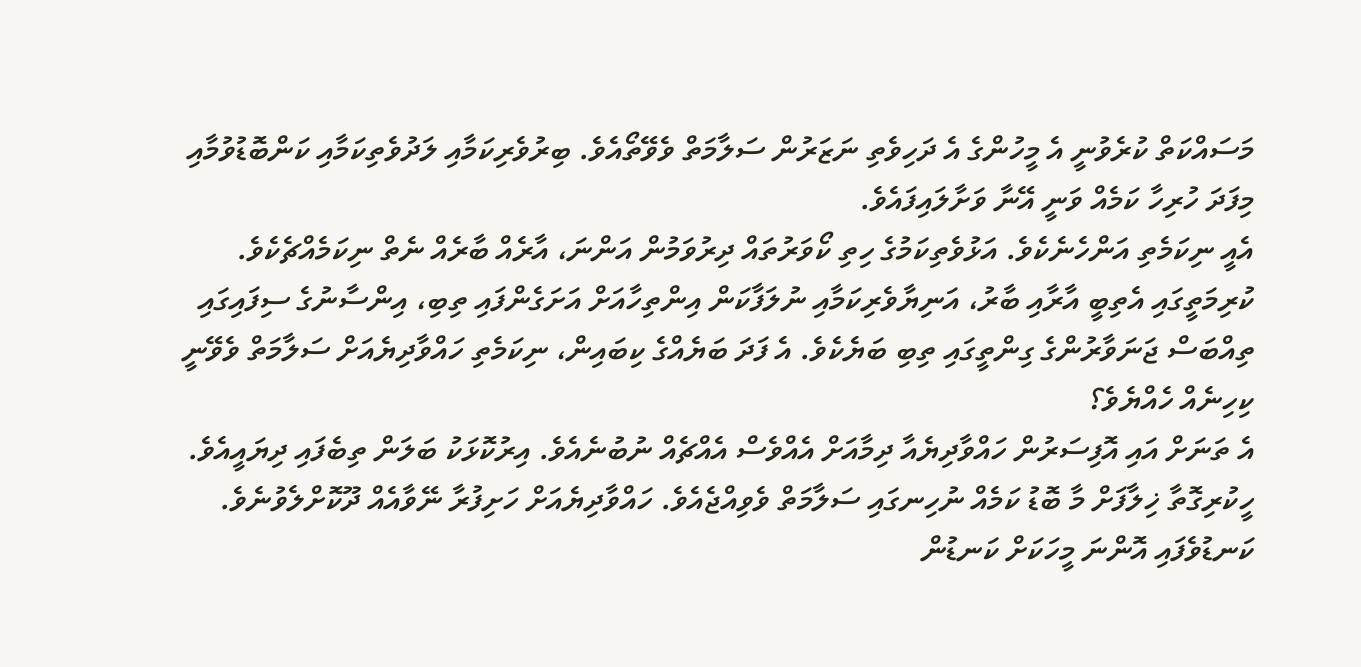މަސައްކަތް ކުރެވުނީ އެ މީހުންގެ އެ ދަހިވެތި ނަޒަރުން ސަލާމަތް ވެވޭތޯއެވެ. ބިރުވެރިކަމާއި ލަދުވެތިކަމާއި ކަންބޮޑުވުމާއި މިފަދަ ހުރިހާ ކަމެއް ވަނީ އޭނާ ވަށާލައިފައެވެ.
އެއީ ނިކަމެތި އަންހެނެކެވެ. އަޅުވެތިކަމުގެ ހިތި ކޯވަރުތައް ދިރުވަމުން އަންނަ، އާރެއް ބާރެއް ނެތް ނިކަމެއްޗެކެވެ. ކުރިމަތީގައި އެތިބީ އާރާއި ބާރު، އަނިޔާވެރިކަމާއި ނުލަފާކަން އިންތިހާއަށް އަށަގެންފައި ތިބި، އިންސާނުގެ ސިފައިގައި ތިއްބަސް ޖަނަވާރުންގެ ގިންތީގައި ތިބި ބަޔެކެވެ. އެ ފަދަ ބަޔެއްގެ ކިބައިން، ނިކަމެތި ހައްވާދިޔެއަށް ސަލާމަތް ވެވޭނީ ކިހިނެއް ހެއްޔެވެ؟
އެ ތަނަށް އައި އޮފިސަރުން ހައްވާދިޔެއާ ދިމާއަށް އެއްވެސް އެއްޗެއް ނުބުނެއެވެ. އިރުކޮޅަކު ބަލަން ތިބެފައި ދިޔައީއެވެ. ހީކުރިގޮތާ ޚިލާފަށް މާ ބޮޑު ކަމެއް ނުހިނގައި ސަލާމަތް ވެވިއްޖެއެވެ. ހައްވާދިޔެއަށް ހަށިފުރާ ނޭވާއެއް ދޫކޮށްލެވުނެވެ. ކަނޑުވެފައި އޮންނަ މީހަކަށް ކަނޑުން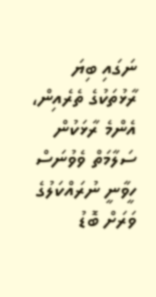ނަގައި ބިޔަ ރާޅުތަކުގެ ތެރެއިން، އެންމެ ރާޅަކުން ސަލާމަތް ވެވުނަސް ހީވާނީ ނުރައްކަލުގެ ވަރަށް ބޮޑު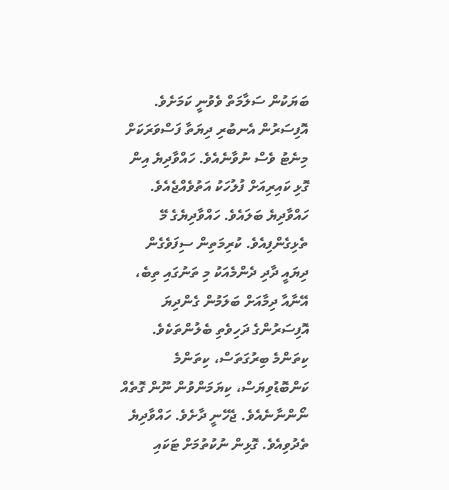ބަޔަކުން ސަލާމަތް ވެވުނީ ކަމަށެވެ.
އޮފިސަރުން އެނބުރި ދިޔަތާ ފަސްވަރަކަށް މިނެޓު ވެސް ނުވާނެއެވެ. ހައްވާދިޔެ އިން ގޮޅި ކައިރިއަށް ފުލުހަކު އަތުވެއްޖެއެވެ. ހައްވާދިޔެ ބަލައެވެ. ހައްވާދިޔެގެ މޭ ތެޅިގެންފިއެވެ. ކުރިމަތިން ސިފަވެގެން ދިޔައީ ދާދި ދެންމެއަކު މި ތަނުގައި ތިބެ، އޭނާއާ ދިމާއަށް ބަލަމުން ގެންދިޔަ އޮފިސަރުންގެ ދަހިވެތި ބެލުންތަކެވެ.
ކިތަންމެ ބިރުގަތަސް، ކިތަންމެ ކަންބޮޑުވިޔަސް، ކިޔަމަންވުން ނޫން ގޮތެއް ނޯންނާނެއެވެ. ޖެހޭނީ ދާށެވެ. ހައްވާދިޔެ ތެދުވިއެވެ. ގޮޅިން ނުކުތުމަށް ޓަކައި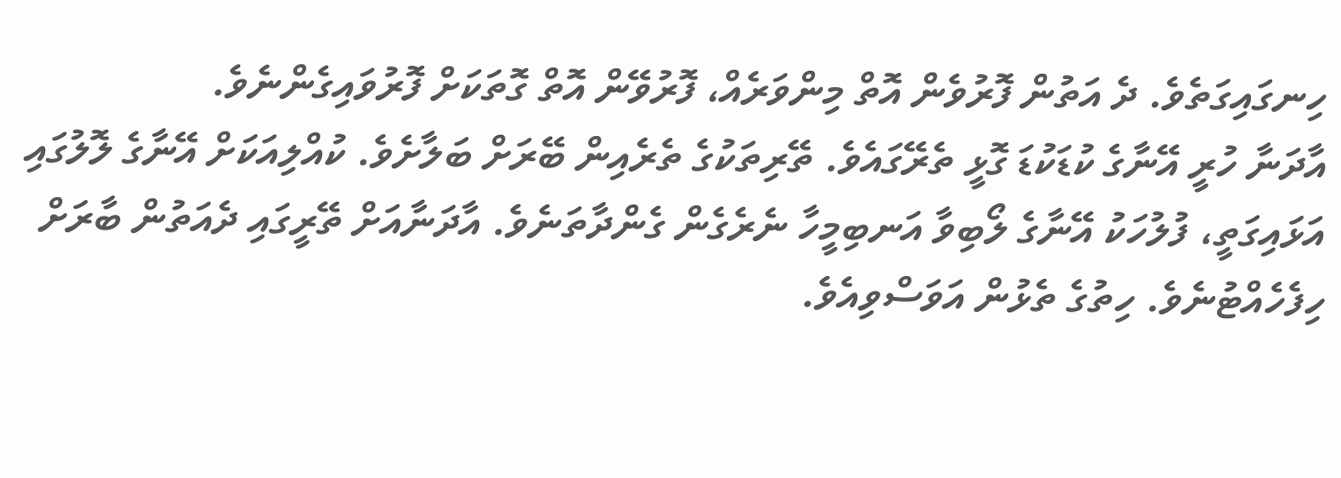ހިނގައިގަތެވެ. ދެ އަތުން ފޮރުވެން އޮތް މިންވަރެއް، ފޮރުވޭން އޮތް ގޮތަކަށް ފޮރުވައިގެންނެވެ.
އާދަނާ ހުރީ އޭނާގެ ކުޑަކުޑަ ގޮޅީ ތެރޭގައެވެ. ތޭރިތަކުގެ ތެރެއިން ބޭރަށް ބަލާށެވެ. ކުއްލިއަކަށް އޭނާގެ ލޮލުގައި އަޅައިގަތީ، ފުލުހަކު އޭނާގެ ލޯބިވާ އަނބިމީހާ ނެރެގެން ގެންދާތަނެވެ. އާދަނާއަށް ތޭރީގައި ދެއަތުން ބާރަށް ހިފެހެއްޓުނެވެ. ހިތުގެ ތެޅުން އަވަސްވިއެވެ.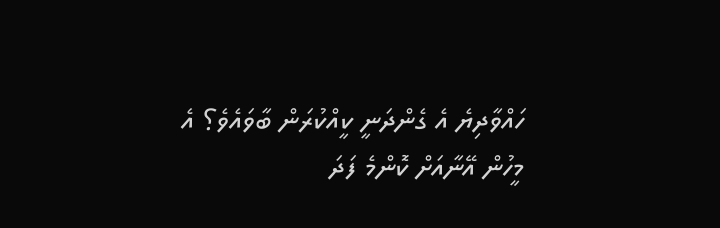ހައްވާދިޔެ އެ ގެންދަނީ ކީއްކުރަން ބާވައެވެ؟ އެ މީހުން އޭނާއަށް ކޮންމެ ފަދަ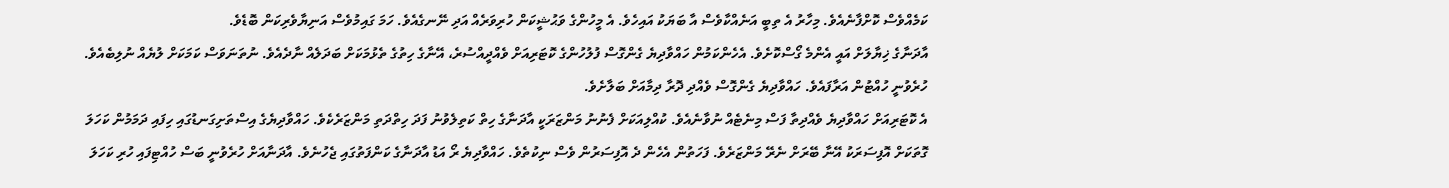ކަމެއްވެސް ކޮށްފާނެއެވެ. މިހާރު އެ ތިބީ އަނެއްކާވެސް އާ ބަޔަކު އައިހެވެ. އެ މީހުންގެ ވަޙުޝީކަން ހުރިވަރެއް އަދި ނޭނގެއެވެ. ހަމަ ގައިމުވެސް އަނިޔާވެރިކަން ބޮޑެވެ.
އާދަނާގެ ޚިޔާލަށް އައީ އެންމެ ގޯސްކޮށެވެ. އެހެންކަމުން ހައްވާދިޔެ ގެންގޮސް ފުލުހުންގެ ކޮޓަރިއަށް ވެއްދީއްސުރެ، އޭނާގެ ހިތުގެ ތެޅުމަކަށް ބަދަލެއް ނާދެއެވެ. ނުތަނަވަސް ކަމަކަށް ލުޔެއް ނުލިބެއެވެ. ހުރެވުނީ ހުއްޓުން އަރާފައެވެ. ހައްވާދިޔެ ގެންގޮސް ވެއްދި ދޮރާ ދިމާއަށް ބަލާށެވެ.
އެ ކޮޓަރިއަށް ހައްވާދިޔެ ވެއްދިތާ ފަސް މިނެޓެއް ނުވާނެއެވެ. ކުއްލިއަކަށް ފެނުނު މަންޒަރަކީ އާދަނާގެ ހިތް ކަތިލެވުނު ފަދަ ހިތްދަތި މަންޒަރެކެވެ. ހައްވާދިޔެގެ އިސްތަށިގަނޑުގައި ހިފައި ދަމަމުން ކަހަލަ ގޮތަކަށް އޮފިސަރަކު އޭނާ ބޭރަށް ނެރޭ މަންޒަރެވެ. ފަހަތުން އެހެން ދެ އޮފިސަރުން ވެސް ނިކުތެވެ. ހައްވާދިޔެ ރޯ އަޑު އާދަނާގެ ކަންފަތުގައި ޖެހުނެވެ. އާދަނާއަށް ހުރެވުނީ ބަސް ހުއްޓިފައި ހުރި ކަހަލަ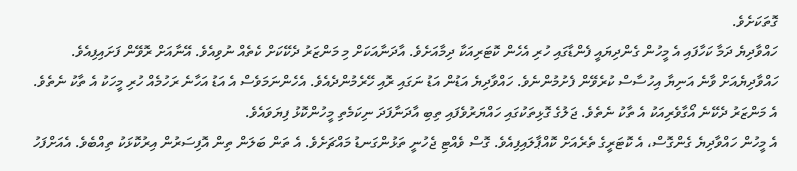ގޮތަކަށެވެ.
ހައްވާދިޔެ ދަމާ ކަހާފައި އެ މީހުން ގެންދިޔައީ ފެންޑާގައި ހުރި އެހެން ކޮޓަރިއަކާ ދިމާއަށެވެ. އާދަނާއަކަށް މި މަންޒަރު ދެކޭކަށް ކެތެއް ނުވިއެވެ. އޭނާއަށް ރޮވޭން ފަށައިފިއެވެ. ހައްވާދިޔެއަށް ވާނެ އަނިޔާ އިހުސާސް ކުރެވޭން ފެށުމުންނެވެ. ހައްވާދިޔެ އަޑުން އަޑު ނަގައި ރޮއި ހޭރެމުންދެއެވެ. އެހެންނަމަވެސް އެ އަޑު އަހާނެ ރަހުމެއް ހުރި މީހަކު އެ ތާކު ނެތެވެ. އެ މަންޒަރު ދެކޭނެ އޯގާވެރިއަކު އެ ތާކު ނެތެވެ. ޖަލުގެ ގޮޅިތަކުގައި ހައްޔަރުވެފައި ތިބި އާދަނާފަދަ ނިކަމެތި މީހުންކޮޅު ފިޔަވައެވެ.
އެ މީހުން ހައްވާދިޔެ ގެންގޮސް، އެ ކޮޓަރީގެ ތެރެއަށް ކޮއްޕާލައިފިއެވެ. ގޮސް ވެއްޓި ޖެހުނީ ތަޅުންގަނޑު މައްޗަށެވެ. އެ ތަން ބަލަން ތިން އޮފިސަރުން އިރުކޮޅަކު ތިއްބެވެ. އެއަށްފަހު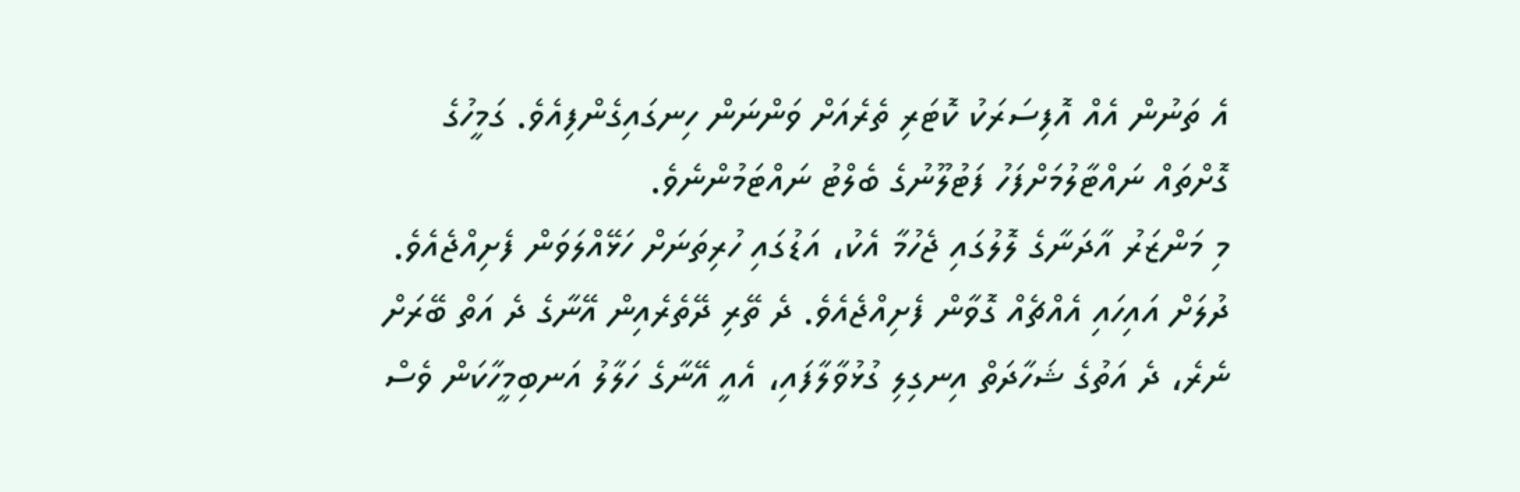އެ ތަނުން އެއް އޮފިސަރަކު ކޮޓަރި ތެރެއަށް ވަންނަން ހިނގައިގެންފިއެވެ. ގަމީހުގެ ގޮށްތައް ނައްޓާލުމަށްފަހު ފަޓުލޫނުގެ ބެލްޓު ނައްޓަމުންނެވެ.
މި މަންޒަރު އާދަނާގެ ލޮލުގައި ޖެހުމާ އެކު، އަޑުގައި ހުރިތަނަށް ހަޅޭއްލަވަން ފެށިއްޖެއެވެ. ދުލަށް އައިހައި އެއްޗެއް ގޮވާން ފެށިއްޖެއެވެ. ދެ ތޭރި ދޭތެރެއިން އޭނާގެ ދެ އަތް ބޭރަށް ނެރެ، ދެ އަތުގެ ޝަހާދަތް އިނގިލި ގުޅުވާލާފައި، އެއީ އޭނާގެ ހަލާލު އަނބިމީހާކަން ވެސް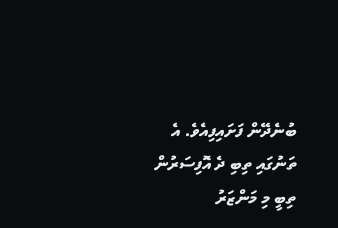ބުނެދޭން ފަށައިފިއެވެ. އެ ތަނުގައި ތިބި ދެ އޮފިސަރުން ތިބީ މި މަންޒަރު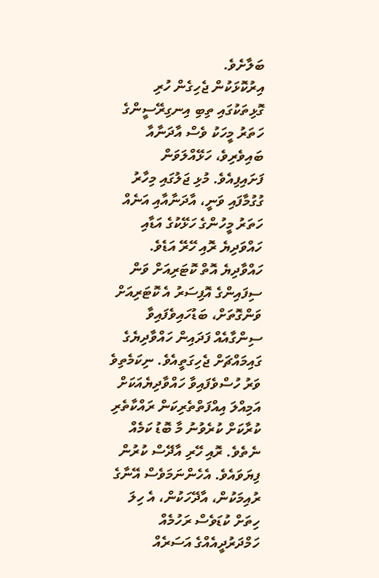ބަލާށެވެ.
އިރުކޮޅަކުން ޖެހިގެން ހުރި ގޮޅިތަކުގައި ތިބި އިނގިރޭސީންގެ ހަތަރު މީހަކު ވެސް އާދަނާއާ ބައިވެރިވެ، ހަޅޭއްލަވަން ފަށައިފިއެވެ. މުޅި ޖަލުގައި މިހާރު ގުގުމާފައި ވަނީ، އާދަނާއާއި އަނެއް ހަތަރު މީހުންގެ ހަޅޭކުގެ އަޑާއި ހައްވަދިޔެ ރޮއި ހޭރޭ އަޑެވެ.
ހައްވާދިޔެ އޮތް ކޮޓަރިއަށް ވަން ސިފައިންގެ އޮފިސަރު އެ ކޮޓަރިއަށް ވަންގޮތަށް، ބަޑުހައިވެފައިވާ ސިންގާއެއް ފަދައިން ހައްވާދިޔެގެ ގައިމައްޗަށް ޖެހިގަތީއެވެ. ނިކަމެތިވެ ވަރު ހުސްވެފައިވާ ހައްވާދިޔެއަކަށް އަމިއްލަ އިއްފަތްތެރިކަން ރައްކާތެރި ކުރާކަށް ކުރެވުނު މާ ބޮޑު ކަމެއް ނެތެވެ. ރޮއި ހޭރި އާދޭސް ކުރުން ފިޔަވައެވެ. އެހެންނަމަވެސް އޭނާގެ ރުއިމަކުން، އާދޭހަކުން، އެ ހިލަ ހިތަށް ކުޑަވެސް ރަހުމެއް ހަމްދަރުދީއެއްގެ އަސަރެއް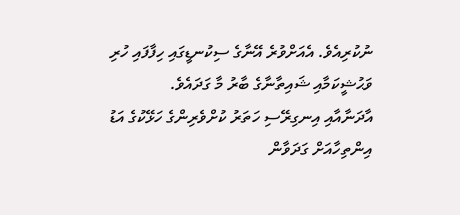ނުކުރިއެވެ. އެއަށްވުރެ އޭނާގެ ސިކުނޑީގައި ހިފާފައި ހުރި ވަޙުޝީކަމާއި ޝައިތާނާގެ ބާރު މާ ގަދައެވެ.
އާދަނާއާއި އިނގިރޭސި ހަތަރު ކުށްވެރިންގެ ހަޅޭކުގެ އަޑު އިންތިހާއަށް ގަދަވާން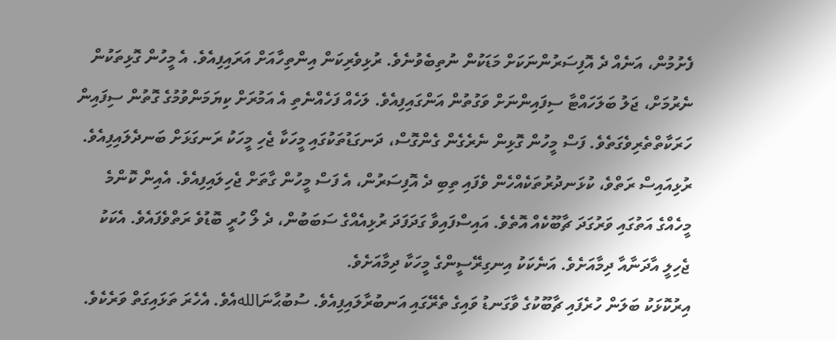ފެށުމުން، އަނެއް ދެ އޮފިސަރުންނަކަށް މަޑަކުން ނުތިބެވުނެވެ. ރުޅިވެރިކަން އިންތިހާއަށް އަރައިފިއެވެ. އެ މީހުން ގޮޅިތަކުން ނެރުމަށް، ޖަލު ބަލަހައްޓާ ސިފައިންނަށް ވަގުތުން އަންގައިފިއެވެ. ލަހެއް ފަހެއްނެތި އެ އަމުރަށް ކިޔަމަންވުމުގެ ގޮތުން ސިފައިން ހަރަކާތްތެރިވެގަތެވެ. ފަސް މީހުން ގޮޅިން ނެރެގެން ގެންގޮސް، ދަނގަޑުތަކުގައި މީހަކާ ޖެހި މީހަކު ރަނގަޅަށް ބަނދެލައިފިއެވެ.
ރުޅިއައިސް ރަތްވެ، ކުޅަނދުރުތަކެއްހެން ވެފައި ތިބި ދެ އޮފިސަރުން، އެ ފަސް މީހުން ގާތަށް ޖެހިލައިފިއެވެ. އެއިން ކޮންމެ މީހެއްގެ އަތުގައި ވަރުގަދަ ޗާބޫކެއް އޮތެވެ. އައިސްފައިވާ ގަދަފަދަ ރުޅިއެއްގެ ސަބަބުން، ދެ ލޯ ހުރީ ބޮޑުވެ ރަތްވެފައެވެ. އެކަކު ޖެހިލީ އާދަނާއާ ދިމާއަށެވެ. އަނެކަކު އިނގިރޭސީންގެ މީހަކާ ދިމާއަށެވެ.
އިރުކޮޅަކު ބަލަން ހުރެފައި ޗާބޫކުގެ ވާގަނޑު ވައިގެ ތެރޭގައި އަނބުރާލައިފިއެވެ. ސުބުޙާނަاللهއެވެ. އެހެރަ ތަޅައިގަތް ވަރެކެވެ.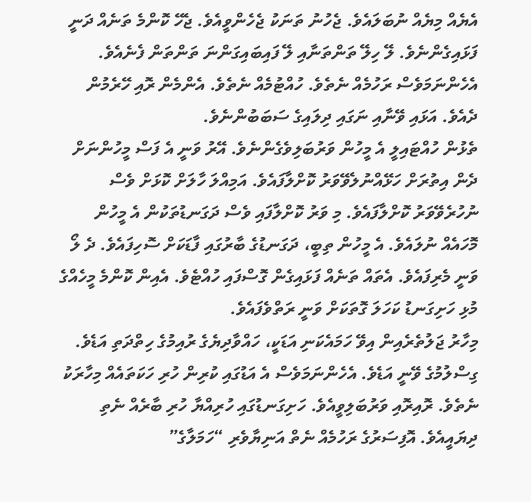އެޔެއް މިޔެއް ނުބަލައެވެ. ޖެހުނު ތަނަކު ޖެހެންވީއެވެ. ޖެހޭ ކޮންމެ ތަނެއް ދަނީ ފަޅައިގެންނެވެ. ލޭ ހިލޭ ތަންތަނާއި ލޭ ފައިބައިގަންނަ ތަންތަން ފެނެއެވެ. އެހެންނަމަވެސް ރަހުމެއް ނެތެވެ. ހުއްޓުމެއް ނެތެވެ. އެންމެން ރޮއި ހޭރެމުން ދެއެވެ. އަޅައި ވޭނާއި ނަގައި ދިލައިގެ ސަބަބުންނެވެ.
ތެޅުން ހުއްޓައިލީ އެ މީހުން ވަރުބަލިވެގެންނެވެ. އޭރު ވަނީ އެ ފަސް މީހުންނަށް ދެން އިތުރަށް ހަޅޭއްނުލެވޭވަރު ކޮށްލާފައެވެ. އަމިއްލަ ހާލަށް ކޮޅަށް ވެސް ނުހުރެވޭވަރު ކޮށްލާފައެވެ. މި ވަރު ކޮށްލާފައި ވެސް ދަގަނޑުތަކުން އެ މީހުން މޮހައެއް ނުލައެވެ. އެ މީހުން ތިބީ، ދަގަނޑުގެ ބާރުގައި ފާޑަކަށް ސޮހިފައެވެ. ދެ ލޯ ވަނީ މެރިފައެވެ. އެތައް ތަނެއް ފަޅައިގެން ގޮސްފައި ހުއްޓެވެ. އެއިން ކޮންމެ މީހެއްގެ މުޅި ހަށިގަނޑު ކަހަލަ ގޮތަކަށް ވަނީ ރަތްވެފައެވެ.
މިހާރު ޖަލުތެރެއިން އިވޭ ހަމައެކަނި އަޑަކީ، ހައްވާދިޔެގެ ރުއިމުގެ ހިތްދަތި އަޑެވެ. ގިސްލުމުގެ ވޭނީ އަޑެވެ. އެހެންނަމަވެސް އެ އަޑުގައި ކުރިން ހުރި ހަކަތައެއް މިހާރަކު ނެތެވެ. ރޮއިރޮއި ވަރުބަލިވީއެވެ. ހަށިގަނޑުގައި ހުރިއްޔާ ހުރި ބާރެއް ނެތި ދިޔައީއެވެ. އޮފިސަރުގެ ރަހުމެއް ނެތް އަނިޔާވެރި “ހަމަލާގެ”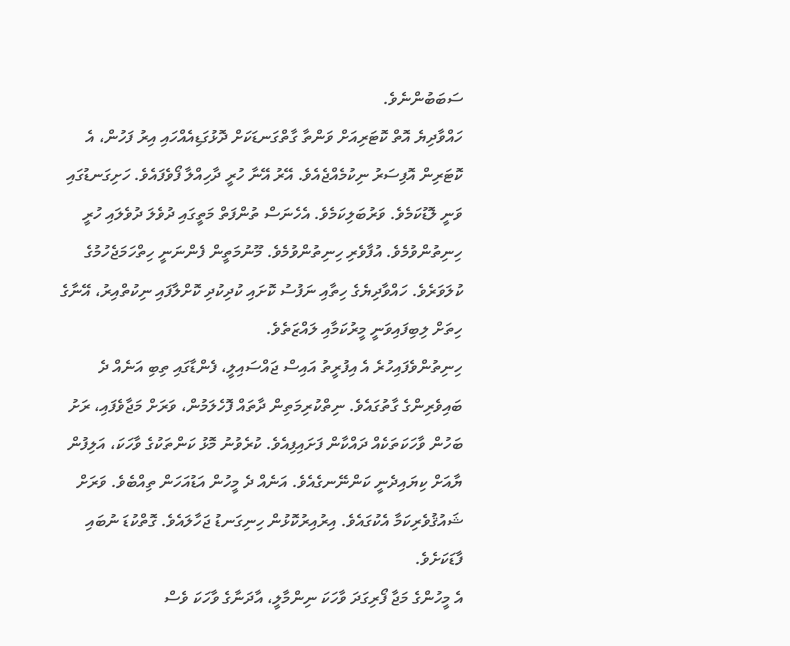ސަބަބުންނެވެ.
ހައްވާދިޔެ އޮތް ކޮޓަރިއަށް ވަންތާ ގާތްގަނޑަކަށް ދޮޅުގަޑިއެއްހައި އިރު ފަހުން، އެ ކޮޓަރިން އޮފިސަރު ނިކުމެއްޖެއެވެ. އޭރު އޭނާ ހުރީ ދާހިއްލާ ފޯވެފައެވެ. ހަށިގަނޑުގައި ވަނީ ލޮޑުކަމެވެ. ވަރުބަލިކަމެވެ. އެހެނަސް ތުންފަތް މަތީގައި ދުވެލަ ދުވެލައި ހުރީ ހިނިތުންވުމެވެ. އުފާވެރި ހިނިތުންވުމެވެ. މޫނުމަތީން ފެންނަނީ ހިތްހަމަޖެހުމުގެ ކުލަވަރެވެ. ހައްވާދިޔެގެ ހިތާއި ނަފުސު ކޮށައި ކުދިކުދި ކޮށްލާފައި ނިކުތްއިރު، އޭނާގެ ހިތަށް ލިބިފައިވަނީ މީރުކަމާއި ލައްޒަތެވެ.
ހިނިތުންވެފައިހުރެ އެ އިފުރީތު އައިސް ޖައްސައިލީ، ފެންޑާގައި ތިބި އަނެއް ދެ ބައިވެރިންގެ ގާތުގައެވެ. ނިތްކުރިމަތިން ދާތައް ފޮހެލަމުން، ވަރަށް މަޖާވެފައި، ރަށު ބަހުން ވާހަކަތަކެއް ދައްކާން ފަށައިފިއެވެ. ކުރެވުނު މޮޅު ކަންތަކުގެ ވާހަކަ، އަލިފުން ޔާއަށް ކިޔައިދެނީ ކަންނޭނގެއެވެ. އަނެއް ދެ މީހުން އަޑުއަހަން ތިއްބެވެ. ވަރަށް ޝައުޤުވެރިކަމާ އެކުގައެވެ. އިރުއިރުކޮޅުން ހިނިގަނޑު ޖަހާލައެވެ. ގޮތްކުޑަ ނުބައި ފާޑަކަށެވެ.
އެ މީހުންގެ މަޖާ ފޯރިގަދަ ވާހަކަ ނިންމާލީ، އާދަނާގެ ވާހަކަ ވެސް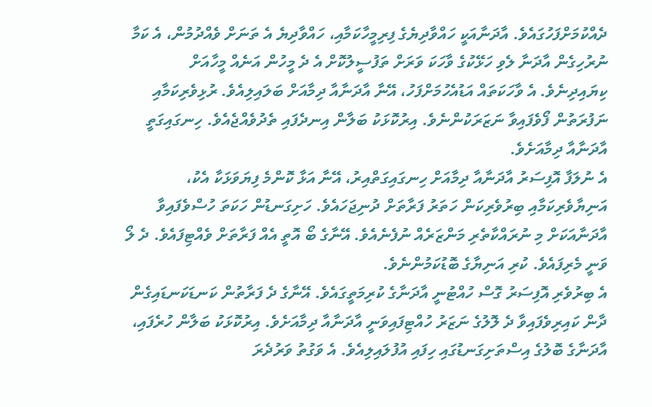ދެއްކުމަށްފަހުގައެވެ. އާދަނާއަކީ ހައްވާދިޔެގެ ފިރިމީހާކަމާއި، ހައްވާދިޔެ އެ ތަނަށް ވެއްދުމުން، އެ ކަމާ ނުރުހިގެން އާދަނާ ލެވި ހަޅޭކުގެ ވާހަކަ ވަރަށް ތަފުސީލުކޮށް އެ ދެ މީހުން އަނެއް މީހާއަށް ކިޔައިދިނެވެ. އެ ވާހަކަތައް އަޑުއެހުމަށްފަހު، އޭނާ އާދަނާއާ ދިމާއަށް ބަލައިލިއެވެ. ރުޅިވެރިކަމާއި ނަފުރަތުން ފޯވެފައިވާ ނަޒަރަކުންނެވެ. އިރުކޮޅަކު ބަލާން އިނދެފައި ތެދުވެއްޖެއެވެ. ހިނގައިގަތީ އާދަނާއާ ދިމާއަށެވެ.
އެ ނުލަފާ އޮފިސަރު އާދަނާއާ ދިމާއަށް ހިނގައިގަތްއިރު، އޭނާ އަޅާ ކޮންމެ ފިޔަވަޅަކާ އެކު، އަނިޔާވެރިކަމާއި ބިރުވެރިކަން ހަތަރު ފަރާތަށް ދުނިޖަހައެވެ. ހަށިގަނޑުން ހަކަތަ ހުސްވެފައިވާ އާދަނާއަކަށް މި ނުރައްކާތެރި މަންޒަރެއް ނުފެނެއެވެ. އޭނާގެ ބޯ އޮތީ އެއް ފަރާތަށް ވެއްޓިފައެވެ. ދެ ލޯ ވަނީ މެރިފައެވެ. ކުރި އަނިޔާގެ ބޮޑުކަމުންނެވެ.
އެ ބިރުވެރި އޮފިސަރު ގޮސް ހުއްޓުނީ އާދަނާގެ ކުރިމަތީގައެވެ. އޭނާގެ ދެ ފަރާތުން ކަނޑަކަނޑައިގެން ދާން ކައިރިވެފައިވާ ދެ ލޮލުގެ ނަޒަރު ހުއްޓިފައިވަނީ އާދަނާއާ ދިމާއަށެވެ. އިރުކޮޅަކު ބަލާން ހުރެފައި، އާދަނާގެ ބޮލުގެ އިސްތަށިގަނޑުގައި ހިފައި އުފުލައިލިއެވެ. އެ ވަގުތު ވަރުދެރަ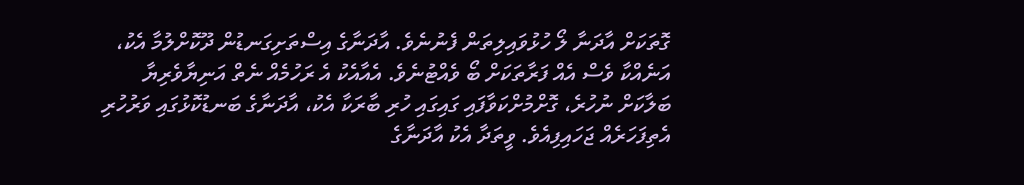ގޮތަކަށް އާދަނާ ލޯ ހުޅުވައިލިތަން ފެނުނެވެ. އާދަނާގެ އިސްތަށިގަނޑުން ދޫކޮށްލުމާ އެކު، އަނެއްކާ ވެސް އެއް ފަރާތަކަށް ބޯ ވެއްޓުނެވެ. އެއާއެކު އެ ރަހުމެއް ނެތް އަނިޔާވެރިޔާ ބަލާކަށް ނުހުރެ، ގޮށްމުށްކަވާފައި ގައިގައި ހުރި ބާރަކާ އެކު، އާދަނާގެ ބަނޑުކޮޅުގައި ވަރުހުރި އެތިފަހަރެއް ޖަހައިފިއެވެ. ވީތަދާ އެކު އާދަނާގެ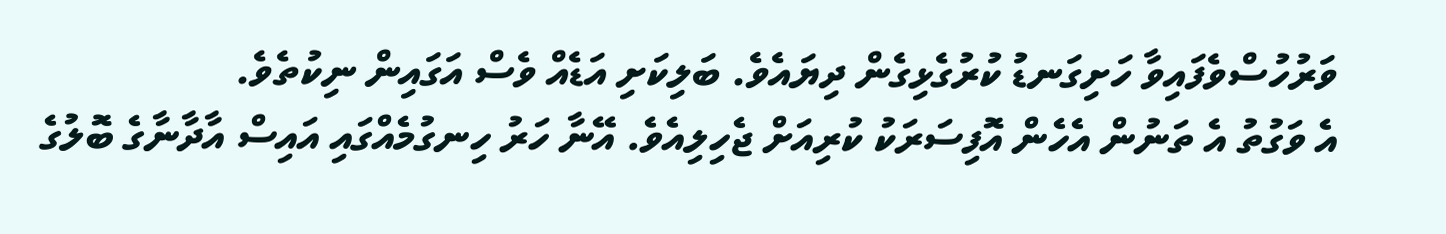ވަރުހުސްވެފައިވާ ހަށިގަނޑު ކުރުގެޅިގެން ދިޔައެވެ. ބަލިކަށި އަޑެއް ވެސް އަގައިން ނިކުތެވެ.
އެ ވަގުތު އެ ތަނުން އެހެން އޮފިސަރަކު ކުރިއަށް ޖެހިލިއެވެ. އޭނާ ހަރު ހިނގުމެއްގައި އައިސް އާދާނާގެ ބޮލުގެ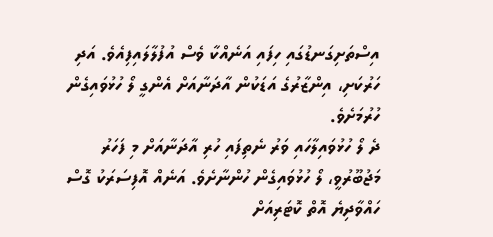އިސްތަށިގަނޑުގައި ހިފައި އަނެއްކާ ވެސް އުފުލާލައިފިއެވެ. އަދި ހަރުކަށި، އިންޒާރުގެ އަޑަކުން އާދަނާއަށް އެންގީ ލޯ ހުޅުވައިގެން ހުރުމަށެވެ.
ދެ ލޯ ހުޅުވައިލާހައި ވަރު ނެތިފައި ހުރި އާދަނާއަށް މި ފަހަރު މަޖުބޫރުވީ، ލޯ ހުޅުވައިގެން ހުންނާށެވެ. އަނެއް އޮފިސަރަކު ގޮސް ހައްވާދިޔެ އޮތް ކޮޓަރިއަށް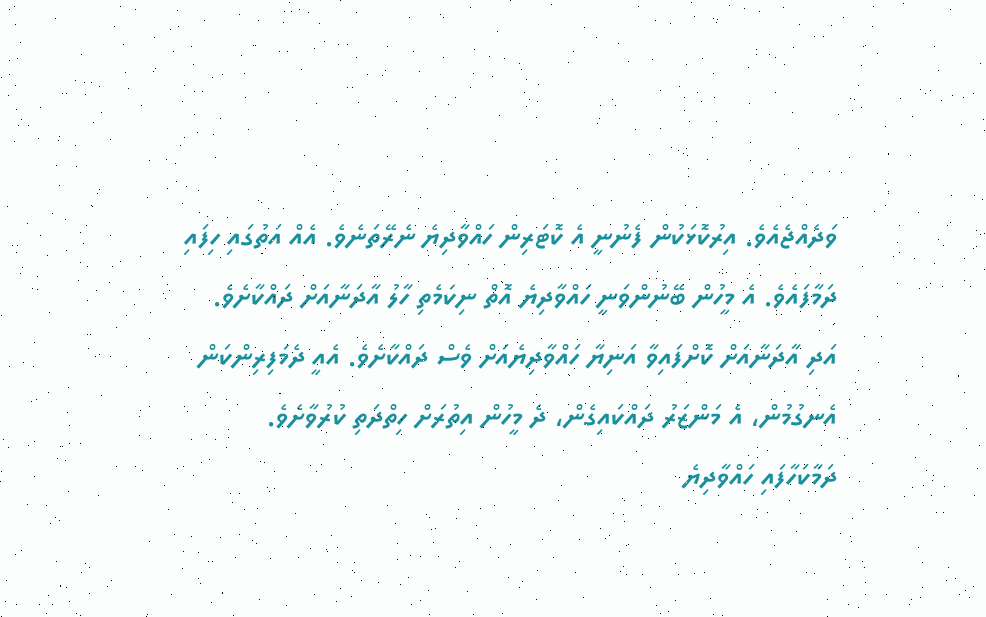ވަދެއްޖެއެވެ. އިރުކޮޅަކުން ފެނުނީ އެ ކޮޓަރިން ހައްވާދިޔެ ނެރޭތަނެވެ. އެއް އަތުގައި ހިފައި ދަމާފައެވެ. އެ މީހުން ބޭނުންވަނީ ހައްވާދިޔެ އޮތް ނިކަމެތި ހާލު އާދަނާއަށް ދައްކާށެވެ. އަދި އާދަނާއަށް ކޮށްފައިވާ އަނިޔާ ހައްވާދިޔެއަށް ވެސް ދައްކާށެވެ. އެއީ ދެމަފިރިންކަން އެނގުމުން، އެ މަންޒަރު ދައްކައިގެން، ދެ މީހުން އިތުރަށް ހިތްދަތި ކުރުވާށެވެ.
ދަމާކަހާފައި ހައްވާދިޔެ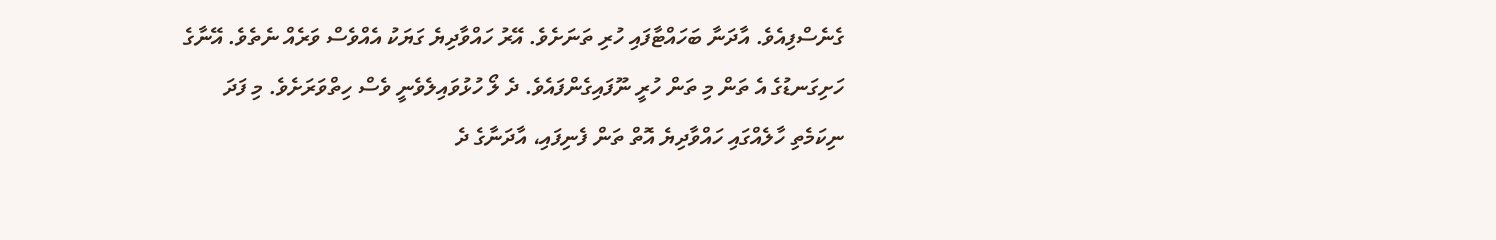ގެނެސްފިއެވެ. އާދަނާ ބަހައްޓާފައި ހުރި ތަނަށެވެ. އޭރު ހައްވާދިޔެ ގަޔަކު އެއްވެސް ވަރެއް ނެތެވެ. އޭނާގެ ހަށިގަނޑުގެ އެ ތަން މި ތަން ހުރީ ނޫފައިގެންފައެވެ. ދެ ލޯ ހުޅުވައިލެވެނީ ވެސް ހިތްވަރަށެވެ. މި ފަދަ ނިކަމެތި ހާލެއްގައި ހައްވާދިޔެ އޮތް ތަން ފެނިފައި، އާދަނާގެ ދެ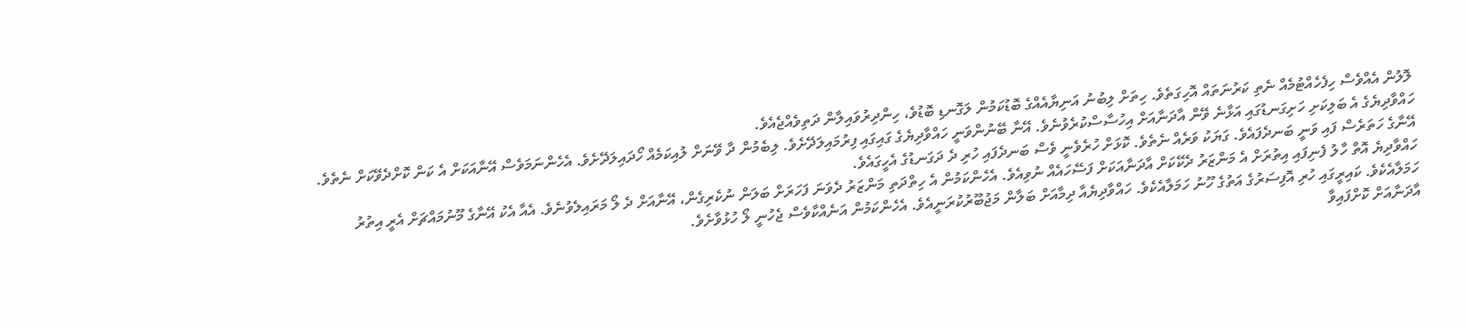ލޮލުން އެއްވެސް ހިފެހެއްޓުމެއް ނެތި ކަރުނަތައް އޮހިގަތެވެ. ހިތަށް ލިބުނު އަނިޔާއެއްގެ ބޮޑުކަމުން ލަގޮނޑި ބޮޑުވެ، ހިންދިރުވައިލާން ދަތިވެއްޖެއެވެ.
ހައްވާދިޔެގެ އެ ބަލިކަށި ހަށިގަނޑުގައި އަޅާނެ ވޭން އާދަނާއަށް އިހުސާސްކުރެވުނެވެ. އޭނާ ބޭނުންވަނީ ހައްވާދިޔެގެ ގައިގައި ފިރުމައިލަދޭށެވެ. ލިބެމުން ދާ ވޭނަށް ލުއިކަމެއް ހޯދައިލަދޭށެވެ. އެހެންނަމަވެސް އޭނާއަކަށް އެ ކަން ކޮށްދެވޭކަށް ނެތެވެ. އޭނާގެ ހަތަރެސް ފައި ވަނީ ބަނދެފައެވެ. ގަޔަކު ވަރެއް ނެތެވެ. ކޮޅަށް ހުރެވެނީ ވެސް ބަނދެފައި ހުރި ދެ ދަގަނޑުގެ އެހީގައެވެ.
ހައްވާދިޔެ އޮތް ހާލު ފެނިފައި އިތުރަށް އެ މަންޒަރު ދެކޭކަށް އާދަނާއަކަށް ފަސޭހައެއް ނުވިއެވެ. އެހެންކަމުން އެ ހިތްދަތި މަންޒަރު ދެވަނަ ފަހަރަށް ބަލަން ނުކެރިގެން، އޭނާއަށް ދެ ލޯ މަރައިލެވުނެވެ. އެއާ އެކު އޭނާގެ މޫނުމައްޗަށް އެރީ އިތުރު ހަމަލާއެކެވެ. ކައިރީގައި ހުރި އޮފިސަރުގެ އަތުގެ ހޫނު ހަމަލާއެކެވެ. ހައްވާދިޔެއާ ދިމާއަށް ބަލާން މަޖުބޫރުކުރަނީއެވެ. އެހެންކަމުން އަނެއްކާވެސް ޖެހުނީ ލޯ ހުޅުވާށެވެ.
އާދަނާއަށް ކޮށްފައިވާ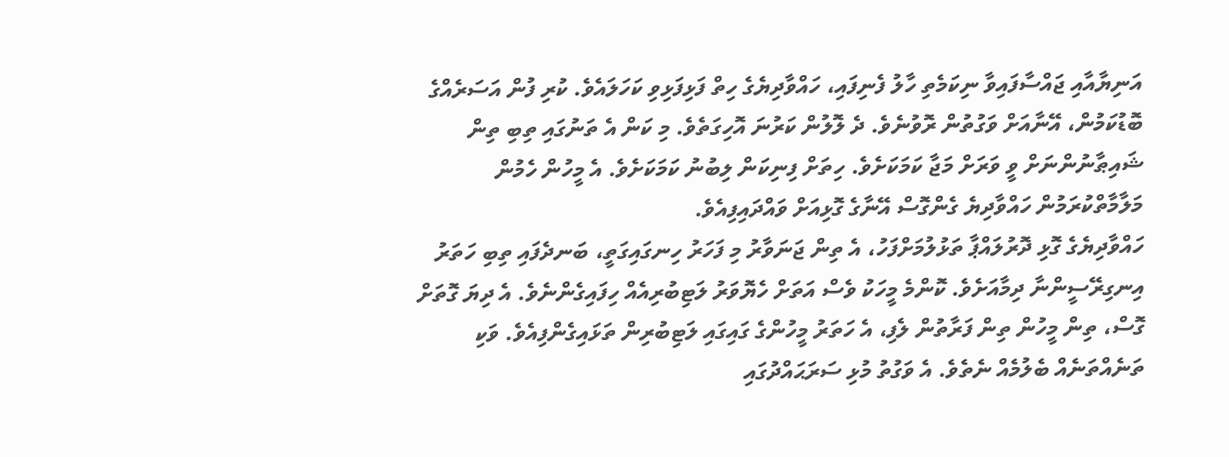އަނިޔާއާއި ޖައްސާފައިވާ ނިކަމެތި ހާލު ފެނިފައި، ހައްވާދިޔެގެ ހިތް ފަޅިފަޅިވި ކަހަލައެވެ. ކުރި ފުން އަސަރެއްގެ ބޮޑުކަމުން، އޭނާއަށް ވަގުތުން ރޮވުނެވެ. ދެ ލޮލުން ކަރުނަ އޮހިގަތެވެ. މި ކަން އެ ތަނުގައި ތިބި ތިން ޝައިޠާނުންނަށް ވީ ވަރަށް މަޖާ ކަމަކަށެވެ. ހިތަށް ފިނިކަން ލިބުނު ކަމަކަށެވެ. އެ މީހުން ހެމުން މަލާމާތްކުރަމުން ހައްވާދިޔެ ގެންގޮސް އޭނާގެ ގޮޅިއަށް ވައްދައިފިއެވެ.
ހައްވާދިޔެގެ ގޮޅި ދޮރުލައްޕާ ތަޅުލުމަށްފަހު، އެ ތިން ޖަނަވާރު މި ފަހަރު ހިނގައިގަތީ، ބަނދެފައި ތިބި ހަތަރު އިނގިރޭސީންނާ ދިމާއަށެވެ. ކޮންމެ މީހަކު ވެސް އަތަށް ހެޔޮވަރު ލަޓިބުރިއެއް ހިފައިގެންނެވެ. އެ ދިޔަ ގޮތަށް ގޮސް، ތިން މީހުން ތިން ފަރާތުން ލެފި، އެ ހަތަރު މީހުންގެ ގައިގައި ލަޓިބުރިން ތަޅައިގެންފިއެވެ. ވަކި ތަނެއްތަނެއް ބެލުމެއް ނެތެވެ. އެ ވަގުތު މުޅި ސަރަޙައްދުގައި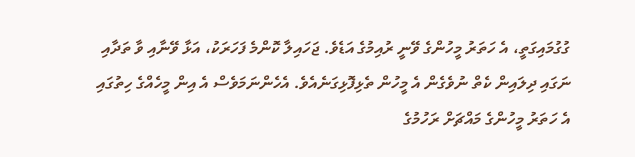ގުގުމައިގަތީ، އެ ހަތަރު މީހުންގެ ވޭނީ ރުއިމުގެ އަޑެވެ. ޖަހައިލާ ކޮންމެ ފަހަރަކު، އަޅާ ވޭނާއި ވާ ތަދާއި ނަގައި ދިލައިން ކެތް ނުވެގެން އެ މީހުން ތެޅިފޮޅިގަނެއެވެ. އެހެންނަމަވެސް އެ އިން މީހެއްގެ ހިތުގައި އެ ހަތަރު މީހުންގެ މައްޗަށް ރަހުމުގެ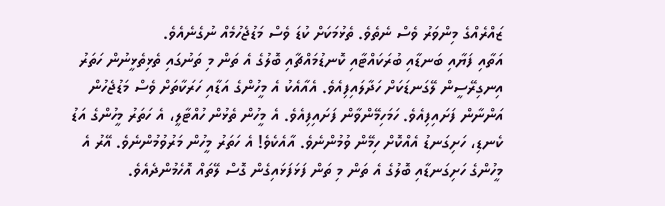ޒައްރެއްގެ މިންވަރު ވެސް ނެތެވެ. ތެޅުމަކަށް ކުޑަ ވެސް މަޑުޖެހުމެއް ނުގެނެއެވެ.
އަތާއި ފަޔާއި ބަނޑާއި ބުރަކައްޓާއި ކޮނޑުމައްޗާއި ބޮލުގެ އެ ތަން މި ތަނުގައި ތެޅިތެޅީނުން ހަތަރު އިނގިރޭސީން ލޭގަނޑަކަށް ހަދާލައިފިއެވެ. އެއާއެކު އެ މީހުންގެ އަޑާއި ހަރަކާތަށް ވެސް މަޑުޖެހުން އަންނާން ފަށައިފިއެވެ. ހަމަހިމޭންވާން ފަށައިފިއެވެ. އެ މީހުން ތެޅުން ހުއްޓާލީ، އެ ހަތަރު މީހުންގެ އަޑު ކެނޑި، ހަށިގަނޑު އެއްކޮށް ހިމޭން ވުމުންނެވެ. އާއެކެވެ! އެ ހަތަރު މީހުން މަރުވުމުންނެވެ. އޭރު އެ މީހުންގެ ހަށިގަނޑާއި ބޮލުގެ އެ ތަން މި ތަން ފަޅަފަޅައިގެން ގޮސް ލޭތައް އޮހެމުންދެއެވެ.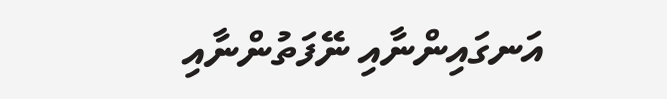އަނގައިންނާއި ނޭފަތުންނާއި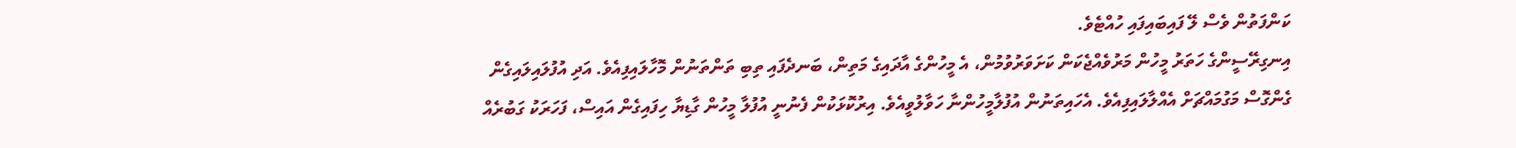ކަންފަތުން ވެސް ލޭ ފައިބައިފައި ހުއްޓެވެ.
އިނގިރޭސީންގެ ހަތަރު މީހުން މަރުވެއްޖެކަން ކަށަވަރުވުމުން، އެ މީހުންގެ އާދައިގެ މަތިން، ބަނދެފައި ތިބި ތަންތަނުން މޮހާލައިފިއެވެ. އަދި އުފުލައިލައިގެން ގެންގޮސް މަގުމައްޗަށް އެއްލާލައިފިއެވެ. އެހައިތަނުން އުފުލާމީހުންނާ ހަވާލުވީއެވެ. އިރުކޮޅަކުން ފެނުނީ އުފުލާ މީހުން ގާޑިޔާ ހިފައިގެން އައިސް، ފަހަރަކު ގަބުރެއް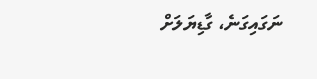ނަގައިގަނެ، ގާޑިޔަލަށް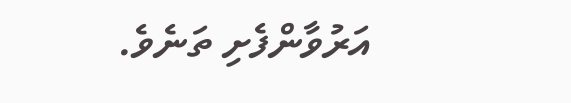އަރުވާންފެށި ތަނެވެ.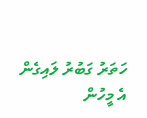ހަތަރު ގަބުރު ލައިގެން އެ މީހުން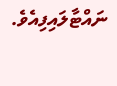ނައްޓާލައިފިއެވެ.